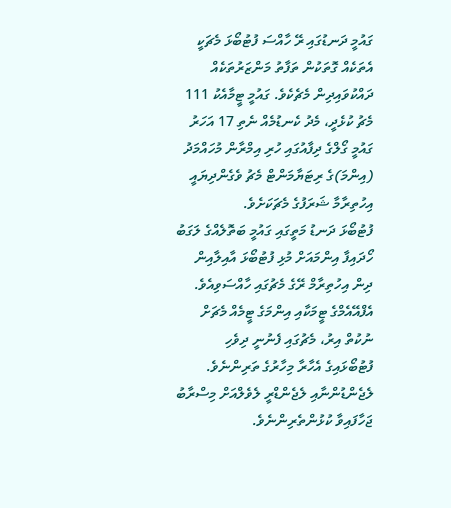ގައުމީ ދަނޑުގައި ރޭ ހާއްސަ ފުޓުބޯޅަ މެޗަކީ އެތަކެއް ގޮތަކުން ތަފާތު މަންޒަރުތަކެއް ދައްކުވައިދިން މެޗެކެވެ. ގައުމީ ޓީމާއެކު 111 މެޗު ކުޅެދީ، މެދު ކެނޑުމެއް ނެތި 17 އަހަރު ގައުމީ ގޯލްގެ ދިފާއުގައި ހުރި އިމްރާން މުހައްމަދު (އިންމަ)ގެ ރިޓަޔާމަންޓް މެޗު ވެގެންދިޔައީ އިހުތިރާމާ ޝަރަފުގެ މެޗަކަށެވެ.
ފުޓުބޯޅަ ދަނޑު މަތީގައި ގައުމީ ބަތޮލެއްގެ ލަގަބު ހޯދައިފާ އިންމައަށް މުޅި ފުޓުބޯޅަ އާއިލާއިން ދިން އިހުތިރާމް ރޭގެ މެޗުގައި ހާއްސަވިއެވެ. އެފްއޭއެމްގެ ޓީމަކާއި އިންމަގެ ޓީމެއް މެޗަށް ނުކުތް އިރު، މެޗުގައި ފެނުނީ ދިވެހި ފުޓުބޯޅައިގެ އެހާރާ މިހާރުގެ ތަރިންނެވެ. ލެޖެންޑުންނާއި ލެޖެންޑްރީ ލެވެލްއަށް މިސްރާބު ޖަހާފައިވާ ކުޅުންތެރިންނެވެ.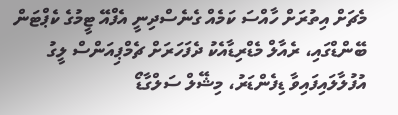މެޗަށް އިތުރަށް ހާއްސަ ކަމެއް ގެނެސްދިނީ އެފްއޭ ޓީމުގެ ކެޕްޓަން ބޭންޑްގައި، ރެއާލް މެޑްރިޑާއެކު ދެފަހަރަށް ޗެމްޕިއަންސް ލީގު އުފުލާލައިފައިވާ ޑިފެންޑަރު، މިޝޭލް ސަލްގާޑޯ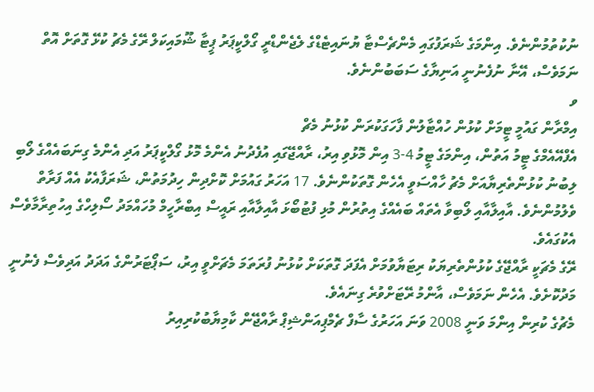ނުކުތުމުންނެވެ. އިންމަގެ ޝަރަފުގައި މެންޗެސްޓާ ޔުނައިޓެޑްގެ ލެޖެންޑްރީ ގޯލްކީޕަރު ޕީޓާ ޝޫމައިކަލް ރޭގެ މެޗު ކުޅޭ ގޮތަށް އޮތް ނަމަވެސް، އޭނާ ނުފެނުނީ އަނިޔާގެ ސަބަބުންނެވެ.
ވ
އިމްރާން ގައުމީ ޓީމަށް ކުޅުން ހުއްޓާލުން ފާހަގަކުރަން ކުޅުނު މެޗް
އެފްއޭއެމްގެ ޓީމު އަތުން، އިންމަގެ ޓީމު 4-3 އިން މޮޅުވި އިރު، ރާއްޖޭގައި އުފެދުނު އެންމެ މޮޅު ގޯލްކީޕަރު އަދި އެންމެ ގިނަބައެއްގެ ލޯބި ލިބުނު ކުޅުންތެރިޔާއަށް މެޗު ހާއްސަވީ އެހެން ގޮތަކުންނެވެ. 17 އަހަރު ގައުމަށް ކޮށްދިން ހިދުމަތުން، ޝަރަފާއެކު އެއް ފަރާތް ވެލުމުންނެވެ. އާއިލާއާއި ލޯބިވާ އެތައް ބައެއްގެ އިތުރުން މުޅި ފުޓުބޯޅަ އާއިލާއާއި ރައީސް އިބްރާހީމް މުހައްމަދު ސޯލިހްގެ އިހުތިރާމާވެސް އެކުގައެވެ.
ރޭގެ މެޗަކީ ރާއްޖޭގެ ކުޅުންތެރިޔަކު ރިޓަޔާވުމަށް އެފަދަ ގޮތަކަށް ކުޅުނު ފުރަތަމަ މެޗަށްވީ އިރު، ސަޕޯޓަރުންގެ އަދަދު އަދިވެސް ފެނުނީ މަދުކޮށެވެ. އެހެން ނަމަވެސް، އާންމު ރޭޓަށްވުރެ ގިނައެވެ.
މެޗުގެ ކުރިން އިންމަ ވަނީ 2008 ވަނަ އަހަރުގެ ސާފް ޗެމްޕިއަންޝިޕް ރާއްޖޭން ކާމިޔާބުކުރިއިރު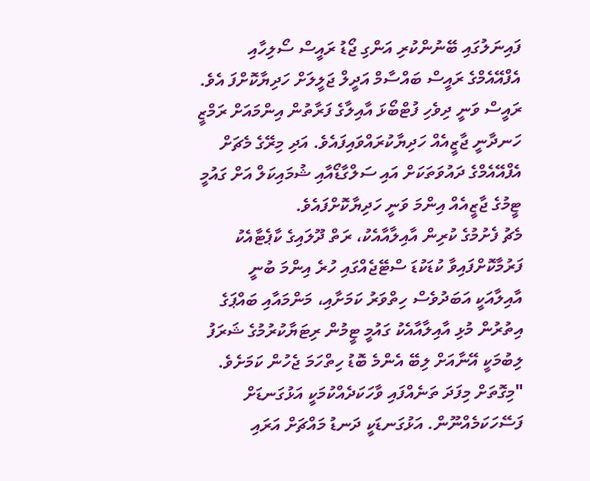ފައިނަލުގައި ބޭނުންކުރި އަންގި ޖޯޑު ރައީސް ސޯލިހާއި އެފްއޭއެމްގެ ރައީސް ބައްސާމް އަދީލް ޖަލީލަށް ހަދިޔާކޮށްފަ އެވެ. ރައީސް ވަނީ ދިވެހި ފުޓްބޯޅަ އާއިލާގެ ފަރާތުން އިންމައަށް ރަމްޒީ ހަނދާނީ ޖާޒީއެއް ހަދިޔާކުރައްވައިފައެވެ. އަދި މިރޭގެ މެޗަށް އެފްއޭއެމްގެ ދައުވަތަކަށް އައި ސަލްގާޑޯއާއި ޝުމައިކަލް އަށް ގައުމީ ޓީމުގެ ޖާޒީއެއް އިންމަ ވަނީ ހަދިޔާކޮށްފައެވެ.
މެޗު ފެށުމުގެ ކުރިން އާއިލާއާއެކު، ރަތް ދޫލައިގެ ކާޕެޓާއެކު ފަރުމާކޮށްފައިވާ ކުޑަކުޑަ ސްޓޭޖެއްގައި ހުރެ އިންމަ ބުނީ އާއިލާއަކީ އަބަދުވެސް ހިތްވަރު ކަމަށާއި، މަންމައާއި ބައްޕަގެ އިތުރުން މުޅި އާއިލާއާއެކު ގައުމީ ޓީމުން ރިޓަޔާކުރުމުގެ ޝަރަފު ލިބުމަކީ އޭނާއަށް ލިބޭ އެންމެ ބޮޑު ހިތްހަމަ ޖެހުން ކަމަށެވެ.
"މިގޮތަށް މިފަދަ ތަނެއްފައި ވާހަކަދެއްކުމަކީ އަޅުގަނޑަށް ފަސޭހަކަމެއްނޫން. އަޅުގަނޑަކީ ދަނޑު މައްޗަށް އަރައި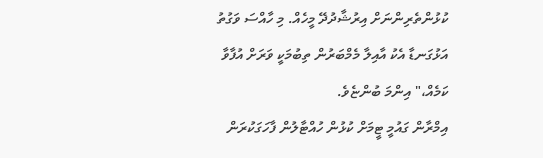ކުޅުންތެރިންނަށް އިރުޝާދުދޭ މީހެއް. މި ހާއްސަ ވަގުތު އަޅުގަނޑާ އެކު އާއިލާ މެމްބަރުން ތިބުމަކީ ވަރަށް އުފާވާ ކަމެއް،" އިންމަ ބުންޏެވެ.
އިމްރާން ގައުމީ ޓީމަށް ކުޅުން ހުއްޓާލުން ފާހަގަކުރަން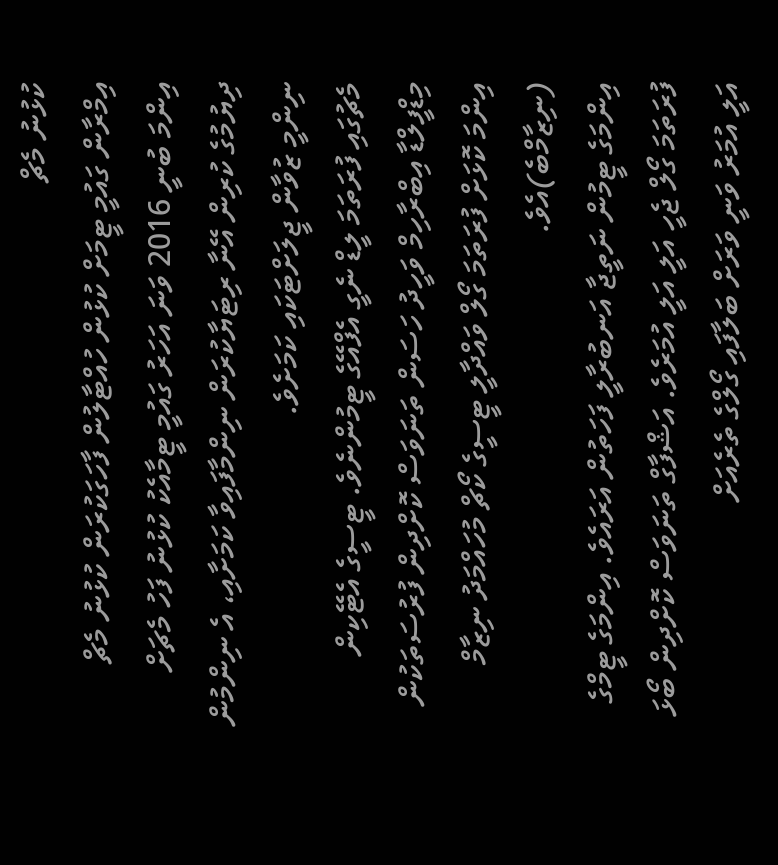ކުޅުނު މެޗް
އިމްރާން ގައުމީ ޓީމަށް ކުޅުން ހުއްޓާލުން ފާހަގަކުރަން ކުޅުނު މެޗް
އިންމަ ބުނީ 2016 ވަނަ އަހަރު ގައުމީ ޓީމާއެކު ކުޅުނު ފަހު މެޗަށް ދިޔުމުގެ ކުރިން އޭނާ ރިޓަޔާކުރަން ނިންމާފައިވާ ކަމަށާއި، އެ ނިންމުން ނިންމީ ޒުވާން ޖީލަށްޓަކައި ކަމަށެވެ.
މެޗުގައި ފުރަތަމަ ލީޑް ނެގީ އެފްއޭގެ ޓީމުންނެވެ. ޓީސީގެ އެޓޭކިން މިޑްފީލްޑާ އިބްރާހިމް ވަހީދު ހަސަން ތަނަވަސް ކޮށްދިން ފުރުސަތަކުން އިންމަ ކޮޅަށް ފުރަތަމަ ގޯލް ވައްދާލީ ޓީސީގެ ކޯޗް މުހައްމަދު ނިޒާމް (ނިޒާމްބެ)އެވެ.
އިންމަގެ ޓީމުން ނަތީޖާ އަނބުރާލީ ފަހަތުން އަރައެވެ. އިންމަގެ ޓީމްގެ ފުރަތަމަ ގޯލް ޖެހީ އަލީ އަލީ އުމަރެވެ. އަޝްފާގް ތަނަވަސް ކޮށްދިން ބޯޅަ އަލީ އުމަރު ވަނީ ވަރަށް ބަލާފައި ގޯލްގެ ތެރެއަށް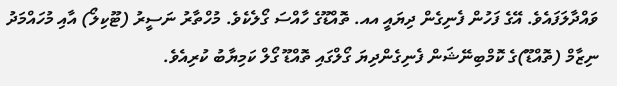ވައްދާލަފައެވެ. އޭގެ ފަހުން ފެނިގެން ދިޔައީ އއ. ތޮއްޑޫގެ ހާއްސަ ގޯލެކެވެ. މުހްތާރު ނަސީރު (ޓޫކިލޯ) އާއި މުހައްމަދު ނިޒާމް (ތޮއްޑޫ)ގެ ކޮމްބިނޭޝަން ފެނިގެންދިޔަ ގޯލްގައި ތޮއްޑޫ ގޯލް ކަމިޔާބު ކުރިއެވެ.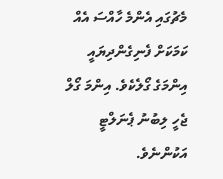މެޗުގައި އެންމެ ހާއްސަ އެއް ކަމަކަށް ފެނިގެންދިޔައީ އިންމަގެ ގޯލެކެވެ. އިންމަ ގޯލް ޖެހީ ލިބުނު ޕެނަލްޓީ އަކުންނެވެ.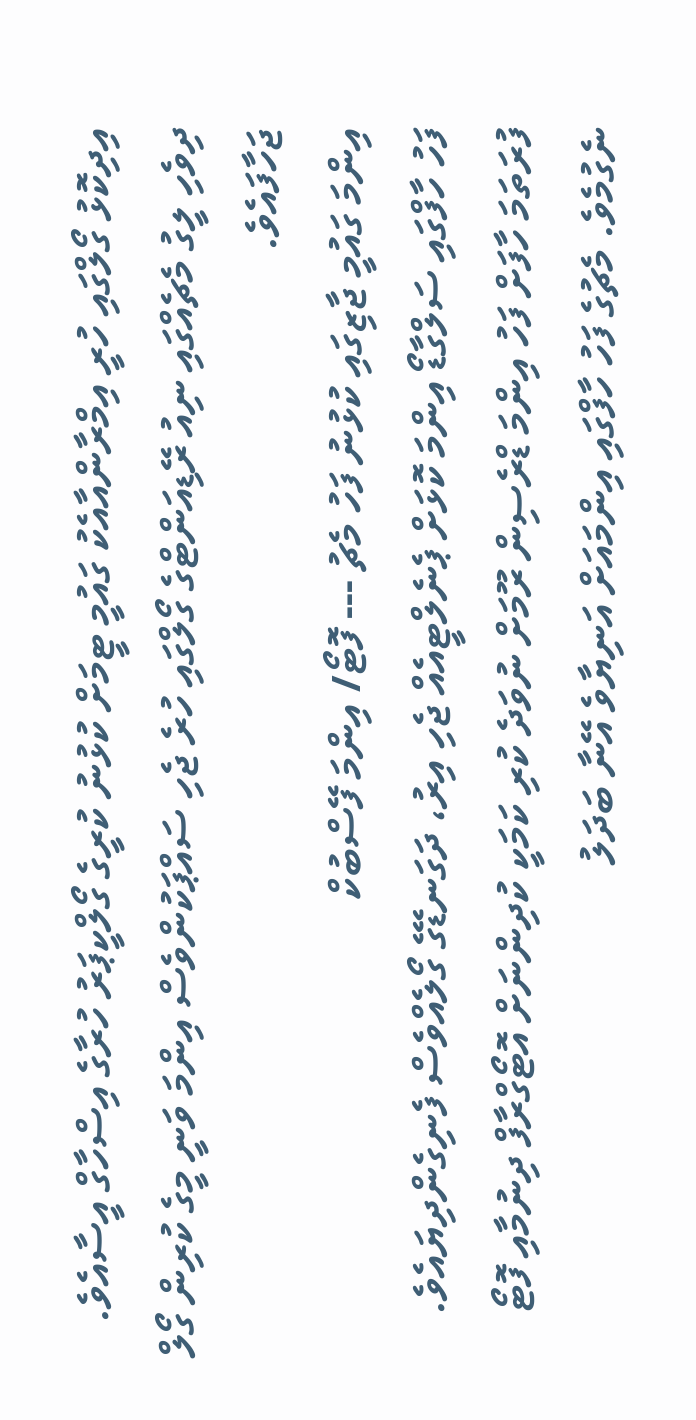އިދިކޮޅު ގޯލްގައި ހުރީ އިމްރާންއާއެކު ގައުމީ ޓީމަށް ކުޅުނު ކުރީގެ ގޯލްކީޕަރު ހުރާގެ އިސްހާގް އީސާއެވެ. ދިވެހި ލީގު މެޗެއްގައި ނިއު ރޭޑިއަންޓްގެ ގޯލްގައި ހުރެ ޖެހި ސައްޕަކުންވެސް އިންމަ ވަނީ މީގެ ކުރިން ގޯލް ޖަހާފައެވެ.
އިންމަ ގައުމީ ޖާޒިގައި ކުޅުނު ފަހު މެޗު --- ފޮޓޯ/ އިންމަ ފޭސްބުކް
ފަހު ހާފްގައި ސަލްގާޑޯ އިންމަ ކޮޅަށް ޕެނެލްޓީއެއް ޖެހި އިރު، ދަގަނޑޭގެ ގޯލެއްވެސް ފެނިގެންދިޔައެވެ.
ފުރަތަމަ ހާފަށް ފަހު އިންމަ ޑްރެސިން ރޫމަށް ނުވަދެ ކުރި ކަމަކީ ކުދިންނަށް އޮޓޯގްރާފް ދިނުމާއި ފޮޓޯ ނެގުމެވެ. މެޗުގެ ފަހު ހާފްގައި އިންމައަށް އަނިޔާވެ އޭނާ ބަދަލު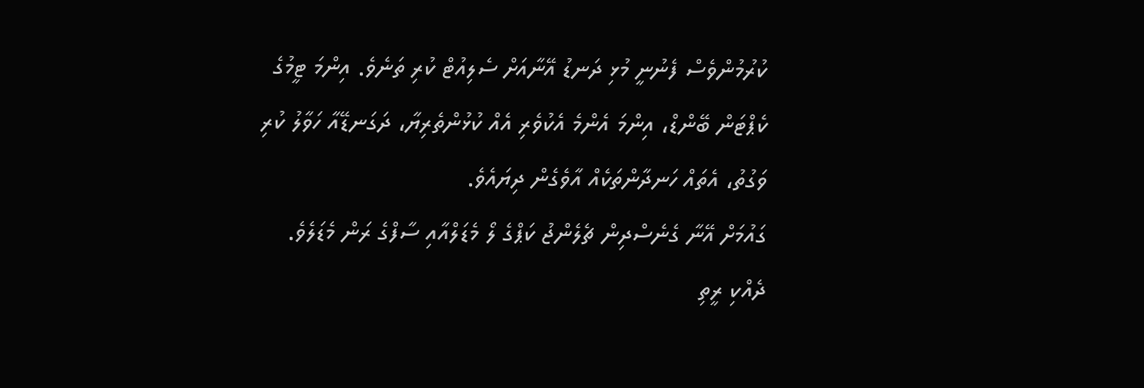ކުރުމުންވެސް ފެނުނީ މުޅި ދަނޑު އޭނާއަށް ސެލިއުޓް ކުރި ތަނެވެ. އިންމަ ޓީމުގެ ކެޕްޓަން ބޭންޑް، އިންމަ އެންމެ އެކުވެރި އެއް ކުޅުންތެރިޔާ، ދަގަނޑޭއާ ހަވާލު ކުރި ވަގުތު، އެތައް ހަނދާންތަކެއް އާވެގެން ދިޔައެވެ.
ގައުމަށް އޭނާ ގެނެސްދިން ޗެލެންޖު ކަޕްގެ ލޯ މެޑަލްއާއި ސާފްގެ ރަން މެޑަލެވެ. ދެއްކި ރީތި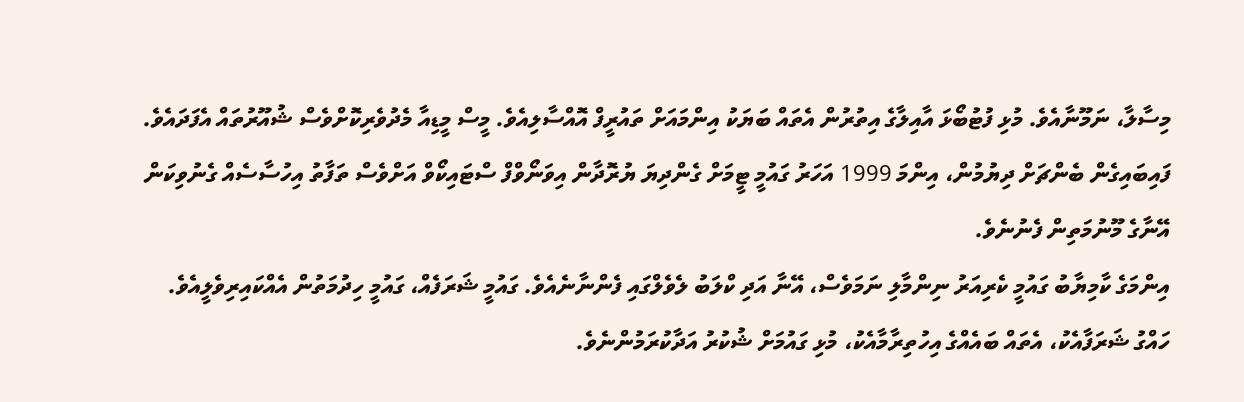މިސާލާ، ނަމޫނާއެވެ. މުޅި ފުޓުބޯޅަ އާއިލާގެ އިތުރުން އެތައް ބަޔަކު އިންމައަށް ތައުރީފް އޮއްސާލިއެވެ. މީސް މީޑިއާ މެދުވެރިކޮށްވެސް ޝުއޫރުތައް އެފަދައެވެ. ފައިބައިގެން ބެންޗަށް ދިޔުމުން، އިންމަ 1999 އަހަރު ގައުމީ ޓީމަށް ގެންދިޔަ ޔުރޮދާން އިވަނޯވްފް ސްޓައިކޯވް އަށްވެސް ތަފާތު އިހުސާސެއް ގެނުވިކަން އޭނާގެ މޫނުމަތިން ފެނުނެވެ.
އިންމަގެ ކާމިޔާބު ގައުމީ ކެރިއަރު ނިންމާލި ނަމަވެސް، އޭނާ އަދި ކްލަބު ލެވެލްގައި ފެންނާނެއެވެ. ގައުމީ ޝަރަފެއް، ގައުމީ ހިދުމަތުން އެއްކައިރިވެލީއެވެ. ހައްގު ޝަރަފާއެކު، އެތައް ބައެއްގެ އިހުތިރާމާއެކު، މުޅި ގައުމަށް ޝުކުރު އަދާކުރަމުންނެވެ.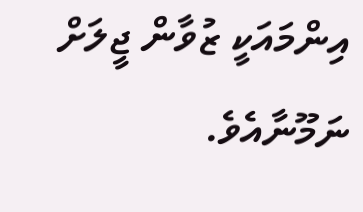އިންމައަކީ ޒުވާން ޖީލަށް ނަމޫނާއެވެ.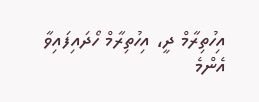އިހުތިރާމް ދީ، އިހުތިރާމް ހޯދައިފައިވާ އެންމެ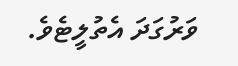ވަރުގަދަ އެތުލީޓެވެ.